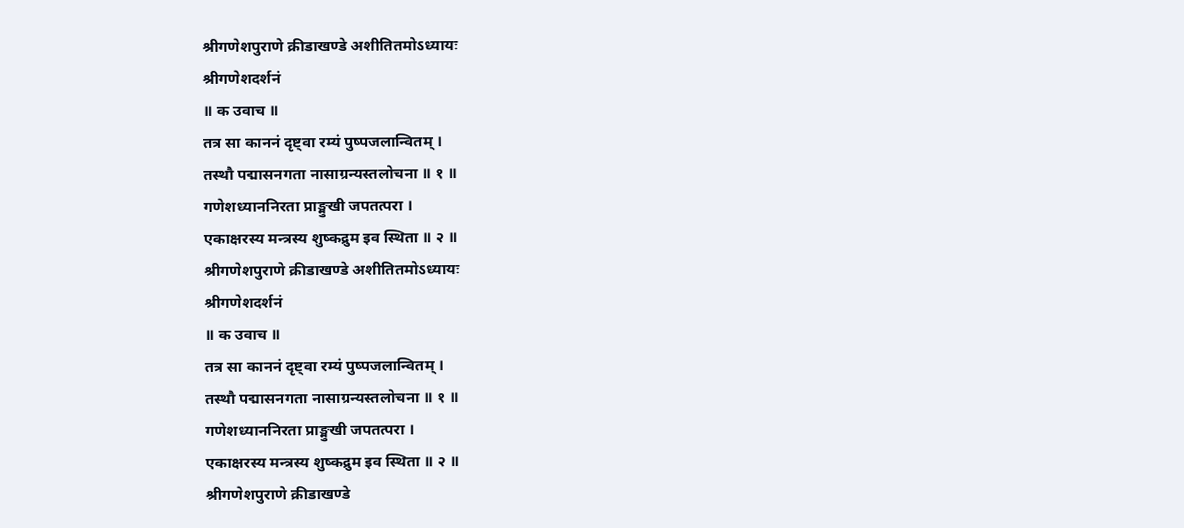श्रीगणेशपुराणे क्रीडाखण्डे अशीतितमोऽध्यायः
श्रीगणेशदर्शनं
॥ क उवाच ॥
तत्र सा काननं दृष्ट्वा रम्यं पुष्पजलान्वितम् ।
तस्थौ पद्मासनगता नासाग्रन्यस्तलोचना ॥ १ ॥
गणेशध्याननिरता प्राङ्मुखी जपतत्परा ।
एकाक्षरस्य मन्त्रस्य शुष्कद्रुम इव स्थिता ॥ २ ॥
श्रीगणेशपुराणे क्रीडाखण्डे अशीतितमोऽध्यायः
श्रीगणेशदर्शनं
॥ क उवाच ॥
तत्र सा काननं दृष्ट्वा रम्यं पुष्पजलान्वितम् ।
तस्थौ पद्मासनगता नासाग्रन्यस्तलोचना ॥ १ ॥
गणेशध्याननिरता प्राङ्मुखी जपतत्परा ।
एकाक्षरस्य मन्त्रस्य शुष्कद्रुम इव स्थिता ॥ २ ॥
श्रीगणेशपुराणे क्रीडाखण्डे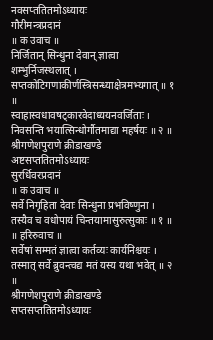नवसप्ततितमोऽध्यायः
गौरीमन्त्रप्रदानं
॥ क उवाच ॥
निर्जितान् सिन्धुना देवान् ज्ञात्वा शम्भुर्निजस्थलात् ।
सप्तकोटिगणाकीर्णस्त्रिसन्ध्याक्षेत्रमभ्यगात् ॥ १ ॥
स्वाहास्वधावषट्कारवेदाध्ययनवर्जिताः ।
निवसन्ति भयात्सिन्धोर्गौतमाद्या महर्षयः ॥ २ ॥
श्रीगणेशपुराणे क्रीडाखण्डे
अष्टसप्ततितमोऽध्यायः
सुरर्धिवरप्रदानं
॥ क उवाच ॥
सर्वे निगृहिता देवाः सिन्धुना प्रभविष्णुना ।
तस्यैव च वधोपायं चिन्तयामासुरुत्सुकाः ॥ १ ॥
॥ हरिरुवाच ॥
सर्वेषां सम्मतं ज्ञात्वा कर्तव्यः कार्यनिश्चयः ।
तस्मात् सर्वे ब्रुवन्त्वद्य मतं यस्य यथा भवेत् ॥ २ ॥
श्रीगणेशपुराणे क्रीडाखण्डे सप्तसप्ततितमोऽध्यायः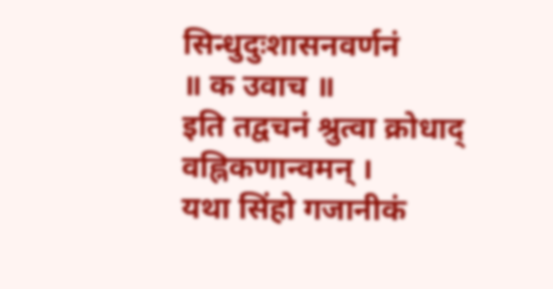सिन्धुदुःशासनवर्णनं
॥ क उवाच ॥
इति तद्वचनं श्रुत्वा क्रोधाद् वह्निकणान्वमन् ।
यथा सिंहो गजानीकं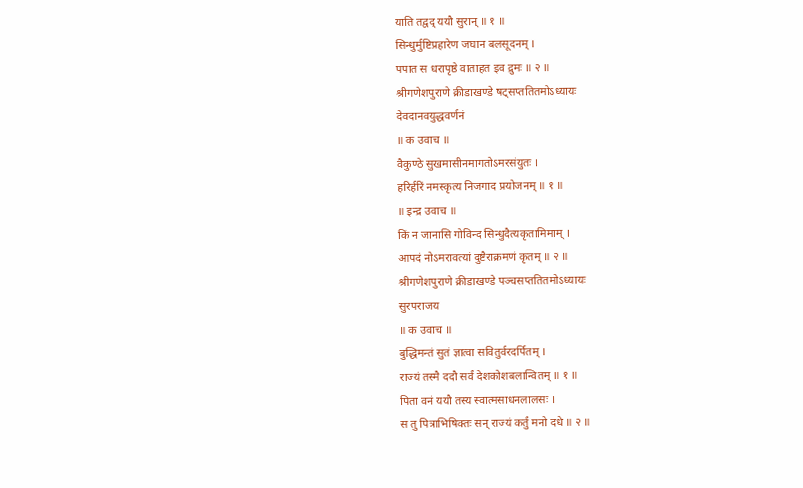याति तद्वद् ययौ सुरान् ॥ १ ॥
सिन्धुर्मुष्टिप्रहारेण जघान बलसूदनम् ।
पपात स धरापृष्ठे वाताहत इव द्रुमः ॥ २ ॥
श्रीगणेशपुराणे क्रीडाखण्डे षट्सप्ततितमोऽध्यायः
देवदानवयुद्धवर्णनं
॥ क उवाच ॥
वैकुण्ठे सुखमासीनमागतोऽमरसंयुतः ।
हरिर्हरिं नमस्कृत्य निजगाद प्रयोजनम् ॥ १ ॥
॥ इन्द्र उवाच ॥
किं न जानासि गोविन्द सिन्धुदैत्यकृतामिमाम् ।
आपदं नोऽमरावत्यां दुष्टैराक्रमणं कृतम् ॥ २ ॥
श्रीगणेशपुराणे क्रीडाखण्डे पञ्चसप्ततितमोऽध्यायः
सुरपराजय
॥ क उवाच ॥
बुद्धिमन्तं सुतं ज्ञात्वा सवितुर्वरदर्पितम् ।
राज्यं तस्मै ददौ सर्वं देशकोशबलान्वितम् ॥ १ ॥
पिता वनं ययौ तस्य स्वात्मसाधनलालसः ।
स तु पित्राभिषिक्तः सन् राज्यं कर्तुं मनो दधे ॥ २ ॥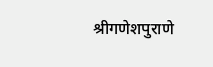श्रीगणेशपुराणे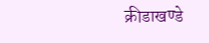क्रीडाखण्डे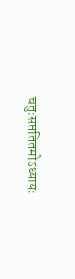चतुःसप्ततितमोऽध्यायः